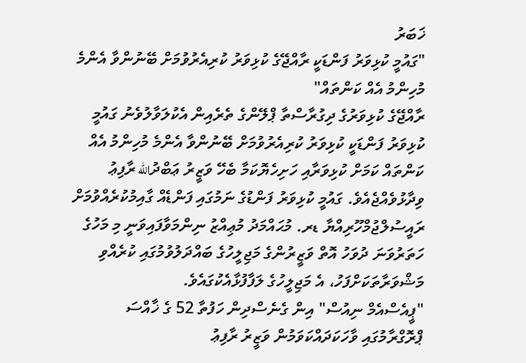ޚަބަރު
"ގައުމީ ކުޅިވަރު ފަންޑަކީ ރާއްޖޭގެ ކުޅިވަރު ކުރިއެރުވުމަށް ބޭނުންވާ އެންމެ މުހިންމު އެއް ކަންތައް"
ރާއްޖޭގެ ކުޅިވަރުގެ ދިގުރާސްތާ ޕްލޭންގެ ތެރެއިން އެކުލަވާލުވެނު ގައުމީ ކުޅިވަރު ފަންޑަކީ ކުޅިވަރު ކުރިއެރުވުމަށް ބޭނުންވާ އެންމެ މުހިންމު އެއް ކަންތައް ކަމަށް ކުޅިވަރާއި ހަށިހެޔޮކަމާ ބެހޭ ވަޒީރު ޢަބްދުالله ރާފިޢު ވިދާޅުވެއްޖެއެވެ. ގައުމީ ކުޅިވަރު ފަންޑުގެ ނަމުގައި ފަންޑެއް ގާއިމުކުރެއްވުމަށް ރައީސުލްޖުމްހޫރިއްޔާ ޑރ. މުޙައްމަދު މުޢިއްޒު ނިންމަވާފައިވަނީ މި މަހުގެ ހަތަރުވަނަ ދުވަހު އޮތް ވަޒީރުންގެ މަޖިލީހުގެ ބައްދަލުވުމުގައި ކުރެއްވި މަޝްވަރާތަކަށްފަހު، އެ މަޖިލީހުގެ ލަފާފުޅާއެކުގައެވެ.
"ޕީއެސްއެމް ނިއުސް" އިން ގެނެސްދިން ހަފުތާ 52 ގެ ޚާއްސަ ޕްރޮގްރާމުގައި ވާހަކަދައްކަވަމުން ވަޒީރު ރާފިޢު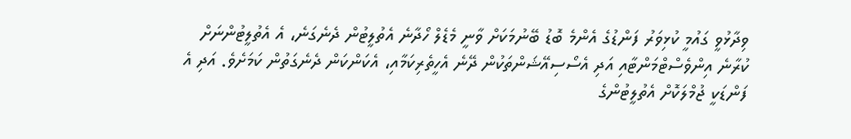ވިދާޅުވީ ގައުމީ ކުޅިވަރު ފަންޑުގެ އެންމެ ބޮޑު ބޭނުމަކަށް ވާނީ މެޑެލް ހޯދާނެ އެތުލީޓުން ދެނެގަނެ، އެ އެތުލީޓުންނަށް ކުރާނެ އިންވެސްޓްމަންޓާއި އަދި އެސޯސިއޭޝަންތަކުން ދޭނެ އެހީތެރިކަމާއި، އެކަންކަން ދެނެގަތުން ކަމަށެވެ. އަދި އެ ފަންޑަކީ ޖުމްލަކޮށް އެތުލީޓުންގެ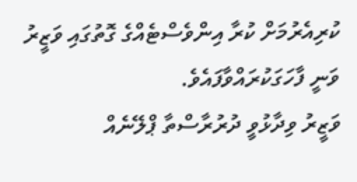ކުރިއެރުމަށް ކުރާ އިންވެސްޓެއްގެ ގޮތުގައި ވަޒީރު ވަނީ ފާހަގަކުރައްވާފައެވެ.
ވަޒީރު ވިދާޅުވީ ދުރުރާސްތާ ޕްލޭނެއް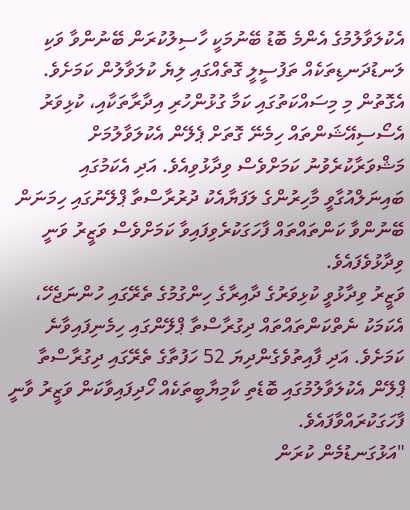އެކުލަވާލުމުގެ އެންމެ ބޮޑު ބޭނުމަކީ ހާސިލުކުރަން ބޭނުންވާ ވަކި ލަނޑުދަނޑިތަކެއް ތަފުސީލީ ގޮތެއްގައި ލިޔެ ކުލަވާލުން ކަމަށެވެ. އެގޮތުން މި މިސައްކަތުގައި ކަމާ ގުޅުންހުރި އިދާރާތަކާއި، ކުޅިވަރު އެސޯސިއޭޝަންތައް ހިމެނޭ ގޮތަށް ޕެލޭން އެކުލަވާލުމަށް މަޝްވަރާކުރެވުނު ކަމަށްވެސް ވިދާޅުވިއެވެ. އަދި އެކަމުގައި ބައިނަލްއުގާވީ މާހިރުންގެ ލަފަޔާއެކު ދުރުރާސްތާ ޕްލޭނުގައި ހިމަނަން ބޭނުންވާ ކަންތައްތައް ފާހަގަކުރެވިފައިވާ ކަމަށްވެސް ވަޒީރު ވަނީ ވިދާޅުވެފައެވެ.
ވަޒީރު ވިދާޅުވީ ކުޅިވަރުގެ ދާއިރާގެ ހިންގުމުގެ ތެރޭގައި ހުންނަޖެހޭ، އެކަމަކު ނެތްކަންތައްތައް ދިގުރާސްތާ ޕްލޭންގައި ހިމެނިފައިވާނެ ކަމަށެވެ. އަދި ފާއިތުވެގެންދިޔަ 52 ހަފުތާގެ ތެރޭގައި ދިގުރާސްތާ ޕްލޭން އެކުލަވާލުމުގައި ބޮޑެތި ކާމިޔާބީތަކެއް ހޯދިފައިވާކަން ވަޒީރު ވާނީ ފާހަގަކުރައްވާފައެވެ.
"އަޅުގަނޑުމެން ކުރަން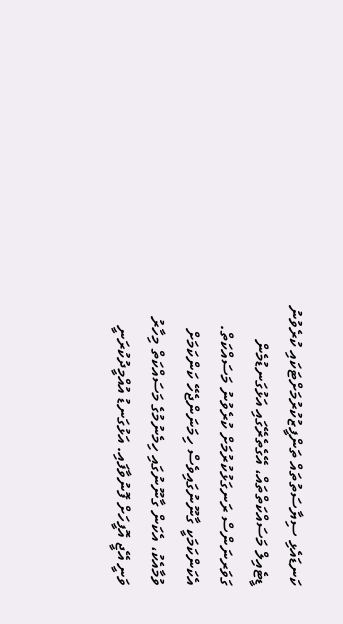ކަނޑައެޅި ސިޔާސަތުތައް ތަންފީޒުކުރުމަށްޓަކައި ކުރެވުނު ޑީޓެއިލް މަސައްކަތްތައް، އޭގެތެރޭގައި އަޅުގަނޑުމެން ގަވަރނަންސް ރަނގަޅުކުރުމަށް ކުރެވުނު މަސައްކަތް. އެކަންކަމަކީ ގާނޫނުގައިވެސް ހިމަނަންޖެހޭ ކަންކަމަށް ވުމާއެކު، އެކަން ގާނޫނުގައި ހިމެނުމުގެ މަސައްކަތް މިހާރު ވަނީ އޭޖީ އޮފީހަށް ފޮނުވާފައި. އަޅުގަނޑު އުއްމީދުކުރަނީ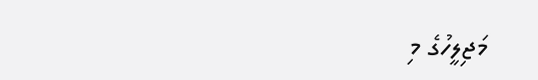މަޖިލީހުގެ މި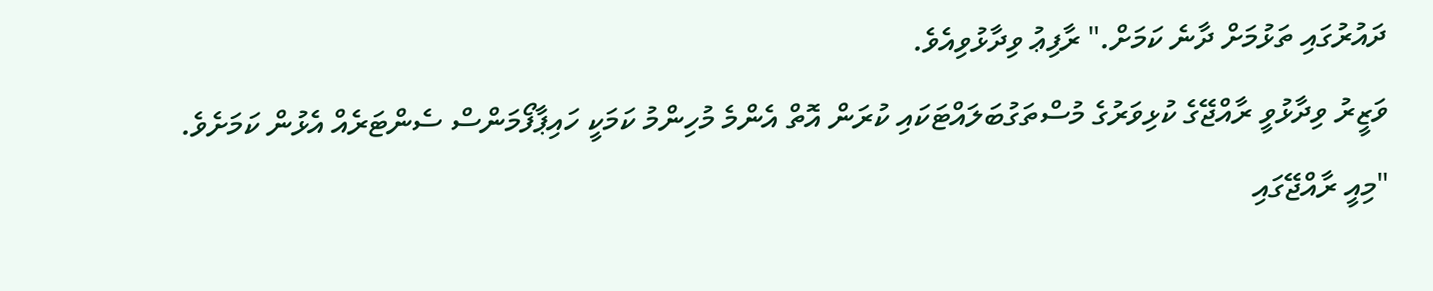ދައުރުގައި ތަޅުމަށް ދާނެ ކަމަށް." ރާފިޢު ވިދާޅުވިއެވެ.
ވަޒީރު ވިދާޅުވީ ރާއްޖޭގެ ކުޅިވަރުގެ މުސްތަގުބަލައްޓަކައި ކުރަން އޮތް އެންމެ މުހިންމު ކަމަކީ ހައިޕާފޯމަންސް ސެންޓަރެއް އެޅުން ކަމަށެވެ.
"މިއީ ރާއްޖޭގައި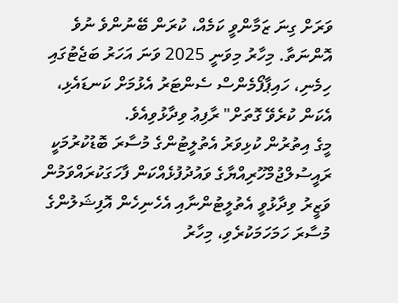ވަރަށް ގިނަ ޒަމާންވީ ކަމެއް، ކުރަން ބޭނުންވެ ނުވެ އޮންނަތާ. މިހާރު މިވަނީ 2025 ވަނަ އަހަރު ބަޖެޓުގައި ހިމެނި، ހައިޕާފޯމެންސް ސެންޓަރު އެޅުމަށް ކަނޑައެޅި، އެކަން ކުރެވޭ ގޮތަށް" ރާފިޢު ވިދާޅުވިއެވެ.
މީގެ އިތުރުން ކުޅިވަރު އެތުލީޓުންގެ މުސާރަ ބޮޑުކުރުމަކީ ރައީސުލްޖުމްހޫރިއްޔާގެ ވައުދުފުޅެއްކަން ފާހަގަކުރައްވަމުން ވަޒީރު ވިދާޅުވީ އެތުލީޓުންނާއި އެހެނިހެން އޮފިޝަލުންގެ މުސާރަ ހަމަހަމަކުރެވި، މިހާރު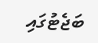ބަޖެޓުގައި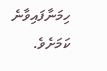ހިމަނާފައިވާނެ ކަމަށެވެ.